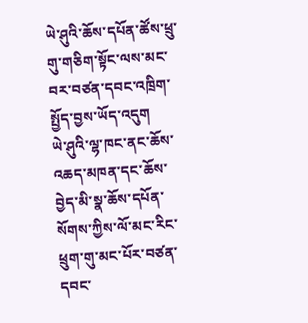ཡེ་ཤུའི་ཆོས་དཔོན་ཚོས་ཕྲུ་གུ་གཅིག་སྟོང་ལས་མང་བར་བཙན་དབང་འཁྲིག་སྤྱོད་བྱས་ཡོད་འདུག
ཡེ་ཤུའི་ལྷ་ཁང་ནང་ཆོས་འཆད་མཁན་དང་ཆོས་བྱེད་མི་སྣ་ཆོས་དཔོན་སོགས་ཀྱིས་ལོ་མང་རིང་ཕྲུག་གུ་མང་པོར་བཙན་དབང་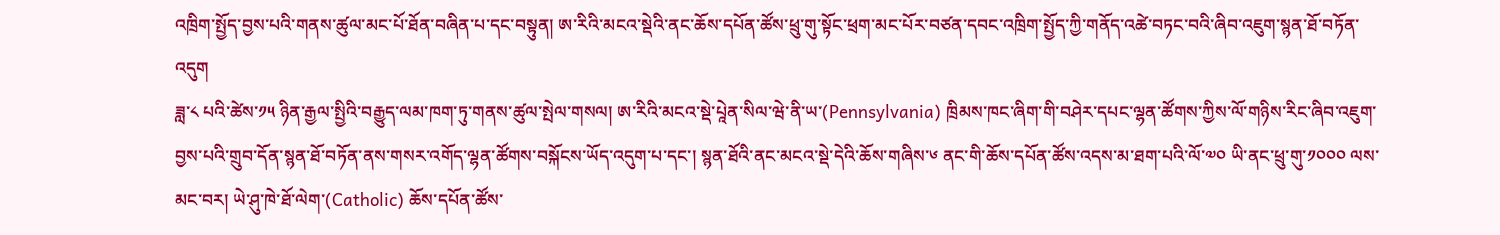འཁྲིག་སྤྱོད་བྱས་པའི་གནས་ཚུལ་མང་པོ་ཐོན་བཞིན་པ་དང་བསྟུན། ཨ་རིའི་མངའ་སྡེའི་ནང་ཆོས་དཔོན་ཚོས་ཕྲུ་གུ་སྟོང་ཕྲག་མང་པོར་བཙན་དབང་འཁྲིག་སྤྱོད་ཀྱི་གནོད་འཚེ་བཏང་བའི་ཞིབ་འཇུག་སྙན་ཐོ་བཏོན་འདུག
ཟླ་༨ པའི་ཚེས་༡༥ ཉིན་རྒྱལ་སྤྱིའི་བརྒྱུད་ལམ་ཁག་ཏུ་གནས་ཚུལ་སྤེལ་གསལ། ཨ་རིའི་མངའ་སྡེ་པཱེན་སིལ་ཝེ་ནི་ཡ་(Pennsylvania) ཁྲིམས་ཁང་ཞིག་གི་བཤེར་དཔང་ལྷན་ཚོགས་ཀྱིས་ལོ་གཉིས་རིང་ཞིབ་འཇུག་བྱས་པའི་གྲུབ་དོན་སྙན་ཐོ་བཏོན་ནས་གསར་འགོད་ལྷན་ཚོགས་བསྐོངས་ཡོད་འདུག་པ་དང་། སྙན་ཐོའི་ནང་མངའ་སྡེ་དེའི་ཆོས་གཞིས་༦ ནང་གི་ཆོས་དཔོན་ཚོས་འདས་མ་ཐག་པའི་ལོ་༧༠ ཡི་ནང་ཕྲུ་གུ་༡༠༠༠ ལས་མང་བར། ཡེ་ཤུ་ཁེ་ཐོ་ལེག་(Catholic) ཆོས་དཔོན་ཚོས་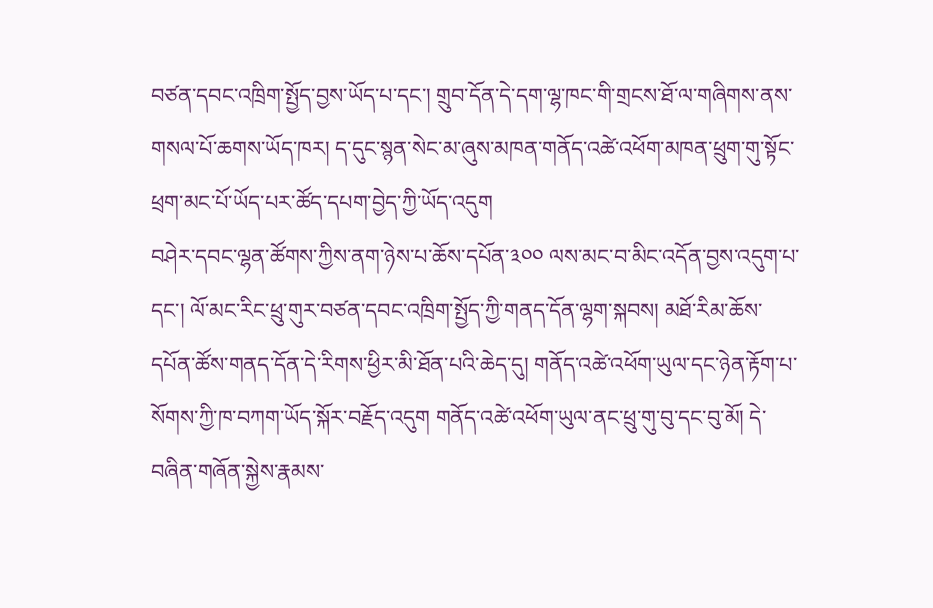བཙན་དབང་འཁྲིག་སྤྱོད་བྱས་ཡོད་པ་དང་། གྲུབ་དོན་དེ་དག་ལྷ་ཁང་གི་གྲངས་ཐོ་ལ་གཞིགས་ནས་གསལ་པོ་ཆགས་ཡོད་ཁར། ད་དུང་སྙན་སེང་མ་ཞུས་མཁན་གནོད་འཚེ་འཕོག་མཁན་ཕྲུག་གུ་སྟོང་ཕྲག་མང་པོ་ཡོད་པར་ཚོད་དཔག་བྱེད་ཀྱི་ཡོད་འདུག
བཤེར་དབང་ལྷན་ཚོགས་ཀྱིས་ནག་ཉེས་པ་ཆོས་དཔོན་༣༠༠ ལས་མང་བ་མིང་འདོན་བྱས་འདུག་པ་དང་། ལོ་མང་རིང་ཕྲུ་གུར་བཙན་དབང་འཁྲིག་སྤྱོད་ཀྱི་གནད་དོན་ལྷག་སྐབས། མཐོ་རིམ་ཆོས་དཔོན་ཚོས་གནད་དོན་དེ་རིགས་ཕྱིར་མི་ཐོན་པའི་ཆེད་དུ། གནོད་འཚེ་འཕོག་ཡུལ་དང་ཉེན་རྟོག་པ་སོགས་ཀྱི་ཁ་བཀག་ཡོད་སྐོར་བརྗོད་འདུག གནོད་འཚེ་འཕོག་ཡུལ་ནང་ཕྲུ་གུ་བུ་དང་བུ་མོ། དེ་བཞིན་གཞོན་སྐྱེས་རྣམས་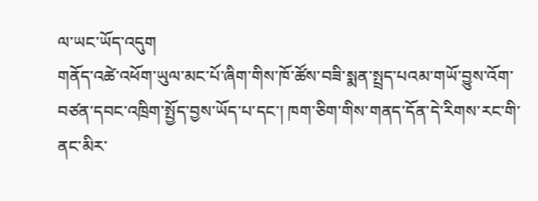ལ་ཡང་ཡོད་འདུག
གནོད་འཚེ་འཕོག་ཡུལ་མང་པོ་ཞིག་གིས་ཁོ་ཚོས་བཟི་སྨན་སྤྲད་པའམ་གཡོ་བྱུས་འོག་བཙན་དབང་འཁྲིག་སྤྱོད་བྱས་ཡོད་པ་དང་། ཁག་ཅིག་གིས་གནད་དོན་དེ་རིགས་རང་གི་ནང་མིར་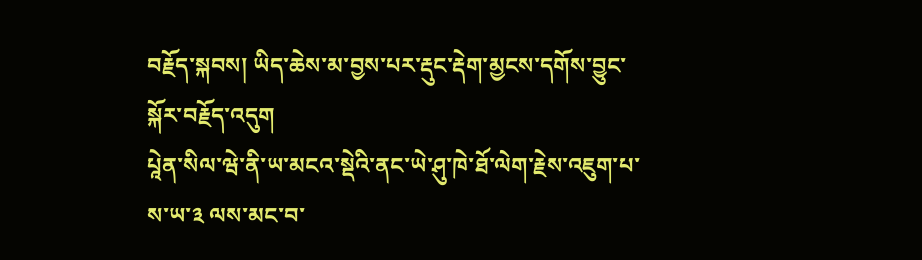བརྗོད་སྐབས། ཡིད་ཆེས་མ་བྱས་པར་རྡུང་རྡེག་མྱངས་དགོས་བྱུང་སྐོར་བརྗོད་འདུག
པཱེན་སིལ་ཝེ་ནི་ཡ་མངའ་སྡེའི་ནང་ཡེ་ཤུ་ཁེ་ཐོ་ལེག་རྗེས་འཇུག་པ་ས་ཡ་༣ ལས་མང་བ་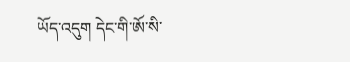ཡོད་འདུག དེང་གི་ཨོ་སི་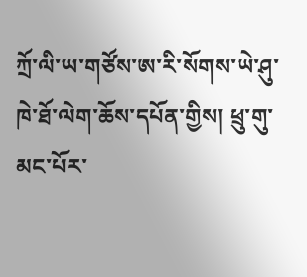ཀྲོ་ལི་ཡ་གཙོས་ཨ་རི་སོགས་ཡེ་ཤུ་ཁེ་ཐོ་ལེག་ཆོས་དཔོན་གྱིས། ཕྲུ་གུ་མང་པོར་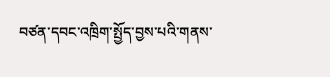བཙན་དབང་འཁྲིག་སྤྱོད་བྱས་པའི་གནས་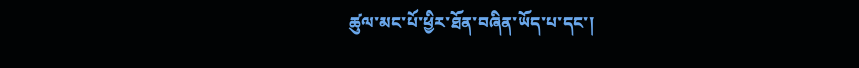ཚུལ་མང་པོ་ཕྱིར་ཐོན་བཞིན་ཡོད་པ་དང་།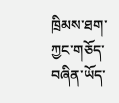ཁྲིམས་ཐག་ཀྱང་གཅོད་བཞིན་ཡོད་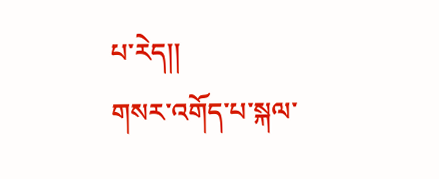པ་རེད།།
གསར་འགོད་པ་སྐལ་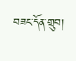བཟང་དོན་གྲུབ།